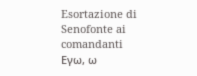Esortazione di Senofonte ai comandanti
Εγω, ω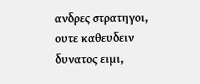ανδρες στρατηγοι, ουτε καθευδειν δυνατος ειμι,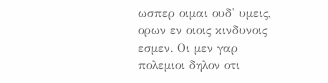ωσπερ οιμαι ουδ' υμεις, ορων εν οιοις κινδυνοις εσμεν. Οι μεν γαρ πολεμιοι δηλον οτι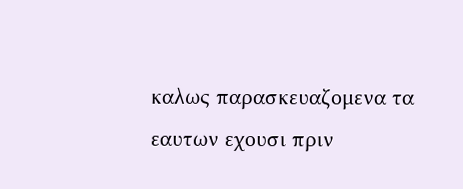καλως παρασκευαζομενα τα εαυτων εχουσι πριν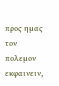προς ημας τον πολεμον εκφαινειν,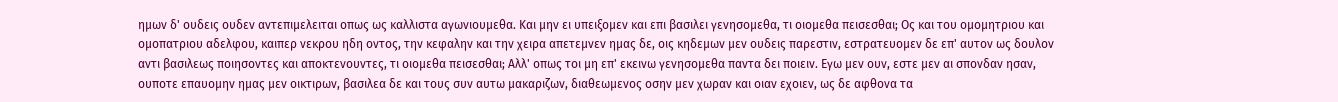ημων δ' ουδεις ουδεν αντεπιμελειται οπως ως καλλιστα αγωνιουμεθα. Και μην ει υπειξομεν και επι βασιλει γενησομεθα, τι οιομεθα πεισεσθαι; Ος και του ομομητριου και ομοπατριου αδελφου, καιπερ νεκρου ηδη οντος, την κεφαλην και την χειρα απετεμνεν ημας δε, οις κηδεμων μεν ουδεις παρεστιν, εστρατευομεν δε επ' αυτον ως δουλον αντι βασιλεως ποιησοντες και αποκτενουντες, τι οιομεθα πεισεσθαι; Αλλ' οπως τοι μη επ' εκεινω γενησομεθα παντα δει ποιειν. Εγω μεν ουν, εστε μεν αι σπονδαν ησαν, ουποτε επαυομην ημας μεν οικτιρων, βασιλεα δε και τους συν αυτω μακαριζων, διαθεωμενος οσην μεν χωραν και οιαν εχοιεν, ως δε αφθονα τα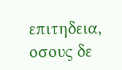επιτηδεια, οσους δε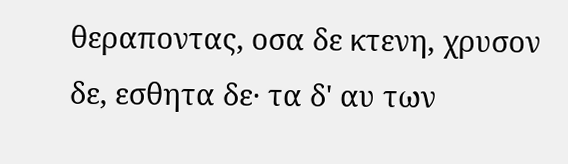θεραποντας, οσα δε κτενη, χρυσον δε, εσθητα δε· τα δ' αυ των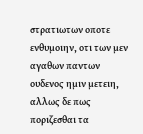στρατιωτων οποτε ενθυμοιην, οτι των μεν αγαθων παντων ουδενος ημιν μετειη, αλλως δε πως ποριζεσθαι τα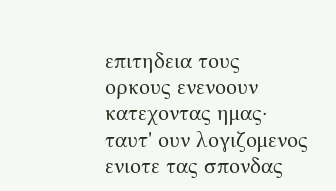επιτηδεια τους ορκους ενενοουν κατεχοντας ημας· ταυτ' ουν λογιζομενος ενιοτε τας σπονδας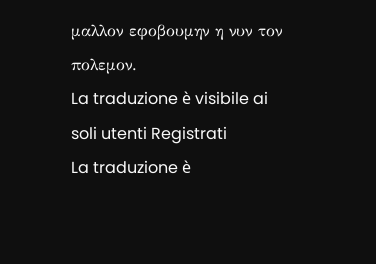μαλλον εφοβουμην η νυν τον πολεμον.
La traduzione è visibile ai soli utenti Registrati
La traduzione è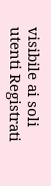visibile ai soli utenti Registrati